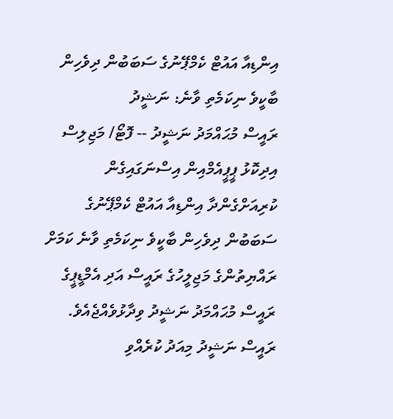އިންޑިއާ އައުޓް ކެމްޕޭނުގެ ސަބަބުން ދިވެހިން ބާކީވެ ނިކަމެތި ވާނެ: ނަޝީދު
ރައީސް މުޙައްމަދު ނަޝީދު -- ފޮޓޯ/ މަޖިލިސް
އިދިކޮޅު ޕީޕީއެމްއިން އިސްނަގައިގެން ކުރިއަށްގެންދާ އިންޑިއާ އައުޓް ކެމްޕޭނުގެ ސަބަބުން ދިވެހިން ބާކީވެ ނިކަމެތި ވާނެ ކަމަށް ރައްޔިތުންގެ މަޖިލީހުގެ ރައީސް އަދި އެމްޑީޕީގެ ރައީސް މުޙައްމަދު ނަޝީދު ވިދާޅުވެއްޖެއެވެ.
ރައީސް ނަޝީދު މިއަދު ކުރެއްވި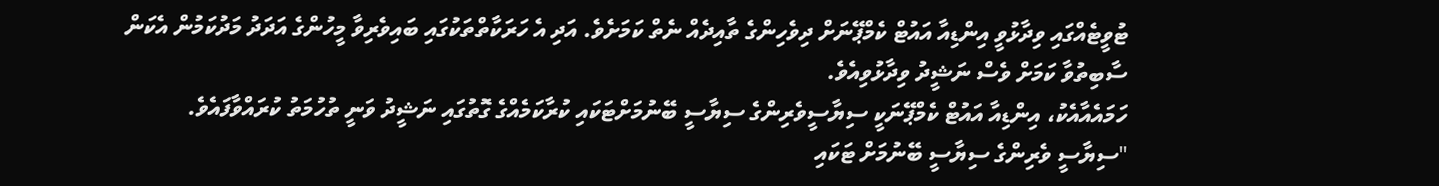ޓުވީޓެއްގައި ވިދާޅުވީ އިންޑިއާ އައުޓް ކެމްޕޭނަށް ދިވެހިންގެ ތާއިދެއް ނެތް ކަމަށެވެ. އަދި އެ ހަރަކާތްތަކުގައި ބައިވެރިވާ މީހުންގެ އަދަދު މަދުކަމުން އެކަން ސާބިތުވާ ކަމަށް ވެސް ނަޝީދު ވިދާޅުވިއެވެ.
ހަމައެއާއެކު، އިންޑިއާ އައުޓް ކެމްޕޭނަކީ ސިޔާސީވެރިންގެ ސިޔާސީ ބޭނުމަށްޓަކައި ކުރާކަމެއްގެ ގޮތުގައި ނަޝީދު ވަނީ ތުހުމަތު ކުރައްވާފައެވެ.
"ސިޔާސީ ވެރިންގެ ސިޔާސީ ބޭނުމަށް ޓަކައި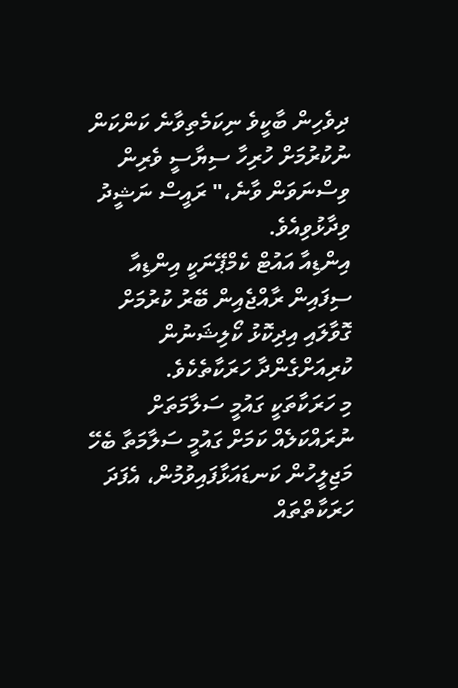ދިވެހިން ބާކީވެ ނިކަމެތިވާނެ ކަންކަން ނުކުރުމަށް ހުރިހާ ސިޔާސީ ވެރިން ވިސްނަވަން ވާނެ،" ރައީސް ނަޝީދު ވިދާޅުވިއެވެ.
އިންޑިއާ އައުޓް ކެމްޕޭނަކީ އިންޑިއާ ސިފައިން ރާއްޖެއިން ބޭރު ކުރުމަށް ގޮވާލައި އިދިކޮޅު ކޯލިޝަނުން ކުރިއަށްގެންދާ ހަރަކާތެކެވެ.
މި ހަރަކާތަކީ ގައުމީ ސަލާމަތަށް ނުރައްކަލެއް ކަމަށް ގައުމީ ސަލާމަތާ ބެހޭ މަޖިލީހުން ކަނޑައަޅާފައިވުމުން، އެފަދަ ހަރަކާތްތައް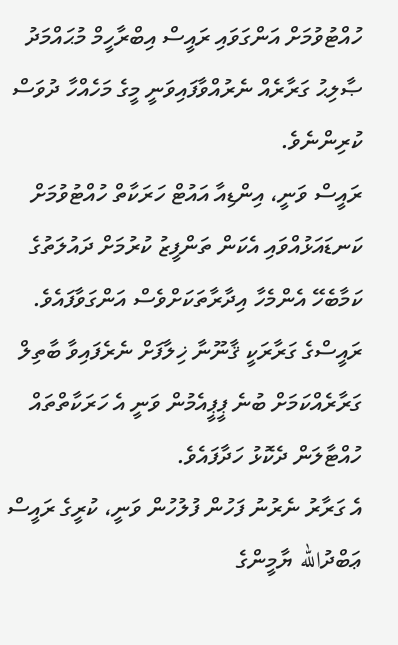ހުއްޓުވުމަށް އަންގަވައި ރައީސް އިބްރާހީމް މުޙައްމަދު ޞާލިޙު ގަރާރެއް ނެރުއްވާފައިވަނީ މީގެ މަހެއްހާ ދުވަސް ކުރިންނެވެ.
ރައީސް ވަނީ، އިންޑިއާ އައުޓް ހަރަކާތް ހުއްޓުވުމަށް ކަނޑައަޅުއްވައި އެކަން ތަންފީޒު ކުރުމަށް ދައުލަތުގެ ކަމާބެހޭ އެންމެހާ އިދާރާތަކަށްވެސް އަންގަވާފައެވެ.
ރައީސްގެ ގަރާރަކީ ޤާނޫނާ ޚިލާފަށް ނެރެފައިވާ ބާތިލް ގަރާރެއްކަމަށް ބުނެ ޕީޕީއެމުން ވަނީ އެ ހަރަކާތްތައް ހުއްޓާލަން ދެކޮޅު ހަދާފައެވެ.
އެ ގަރާރު ނެރުނު ފަހުން ފުލުހުން ވަނީ، ކުރީގެ ރައީސް ޢަބްދުالله ޔާމީންގެ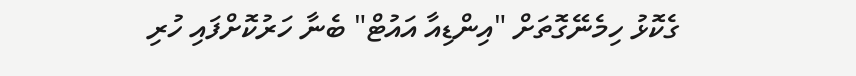ގެކޮޅު ހިމެނޭގޮތަށް "އިންޑިއާ އައުޓް" ބެނާ ހަރުކޮށްފައި ހުރި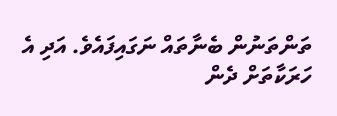ތަންތަނުން ބެނާތައް ނަގައިފައެވެ. އަދި އެ ހަރަކާތަށް ދެން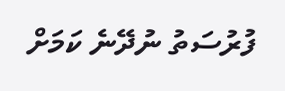ފުރުސަތު ނުދޭނެ ކަމަށް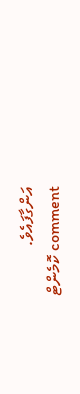އަންގާފައެވެ.
comment ކޮމެންޓް